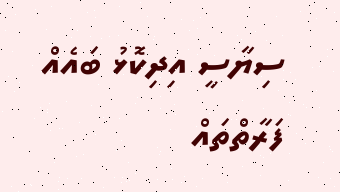ސިޔާސީ އިދިކޮޅު ބައެއް ފަރާތްތައް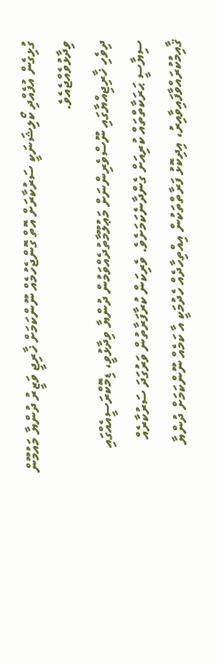ގުޅިގެން އުފެއްދި ކޯލިޝަނަކީ ސަރުކާރަށް އޮތް ގޮންޖެހުމެއް ނޫންކަމަށް ޚާރިޖީ ވަޒީރު ދުންޔާ މައުމޫން ވިދާޅުވެއްޖެއެވެ.
ދިވެހި ޚާރިޖިއްޔާގައި ނޫސްވެރިންނަށް މަޢުލޫމާތުދެއްވަމުން ދުންޔާ ވިދާޅުވީ، ޑިމޮކްރަސީއެއްގައި ސިޔާސީ ޙަރަކާތްތައް ކުރިއަށް ގެންދާނެކަމަށެވެ. ވެރިކަން ކުރާފަރާތުން ވަރުގަދަ ސަރުކާރެއް ޤާއިމުކުރައްވާފައިވާއިރު، އިދިކޮޅު ފަރާތްތަކުން އިއްތިހާދެއް ހެދުމަކީ އާ ކަމެއް ނޫންކަމަށް ދުންޔާ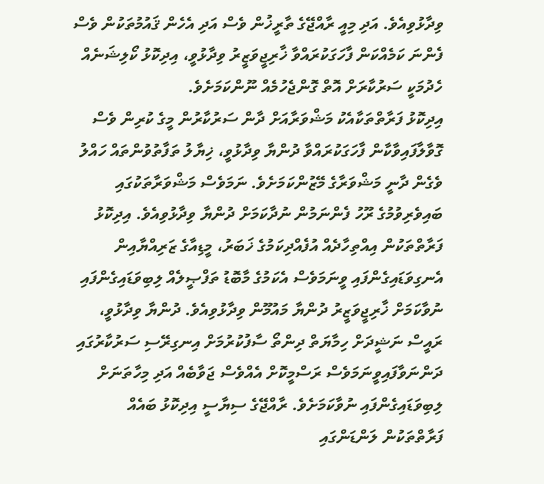ވިދާޅުވިއެވެ. އަދި މިއީ ރާއްޖޭގެ ތާރީޚުން ވެސް އަދި އެހެން ޤައުމުތަކުން ވެސް ފެންނަ ކަމެއްކަން ފާހަގަކުރައްވާ ޚާރިޖީވަޒީރު ވިދާޅުވީ، އިދިކޮޅު ކޯލިޝަނެއް ހެދުމަކީ ސަރުކާރަށް އޮތް ގޮންޖެހުމެއް ނޫންކަމަށެވެ.
އިދިކޮޅު ފަރާތްތަކާއެކު މަޝްވަރާއަށް ދާން ސަރުކާރުން މީގެ ކުރިން ވެސް ގޮވާލާފައިވާކާން ފާހަގަކުރައްވާ ދުންޔާ ވިދާޅުވީ، ޚިޔާލު ތަފާތުވުންތައް ހައްލު ވެގެން ދާނީ މަޝްވަރާގެ މޭޒުންކަމަށެވެ. ނަމަވެސް މަޝްވަރާތަކުގައި ބައިވެރިވުމުގެ ރޫހު ފެންނަމުން ނުދާކަމަށް ދުންޔާ ވިދާޅުވިއެވެ. އިދިކޮޅު ފަރާތްތަކުން އިއްތިހާދެއް އުފެއްދިކަމުގެ ޚަބަރު، މީޑިއާގެ ޒަރިއްޔާއިން އެނގިވަޑައިގެންފައި ވީނަމަވެސް އެކަމުގެ މާބޮޑު ތަފްޞީލެއް ލިބިވަޑައިގެންފައި ނުވާކަމަށް ޚާރިޖީވަޒީރު ދުންޔާ މައުމޫން ވިދާޅުވިއެވެ. ދުންޔާ ވިދާޅުވީ، ރައީސް ނަޝީދަށް ހިމާޔަތް ދިންތޯ ސާފުކުރުމަށް އިނގިރޭސި ސަރުކާރުގައި ދަންނަވާފައިވީނަމަވެސް ރަސްމީކޮށް އެއްވެސް ޖަވާބެއް އަދި މިހާތަނަށް ލިބިވަޑައިގެންފައި ނުވާކަމަށެވެ. ރާއްޖޭގެ ސިޔާސީ އިދިކޮޅު ބައެއް ފަރާތްތަކުން ލަންޑަންގައި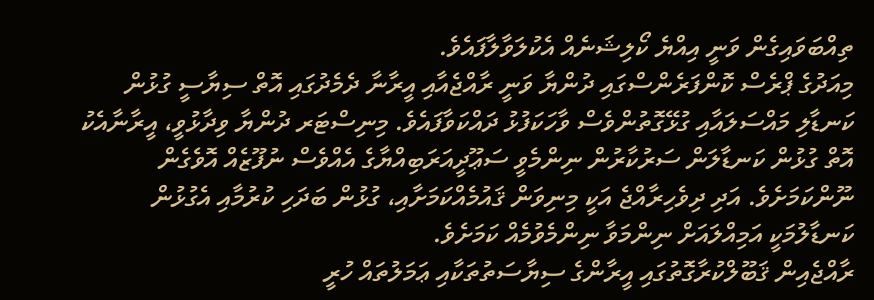ތިއްބަވައިގެން ވަނީ އިއްޔެ ކޯލިޝަނެއް އެކުލަވާލާފައެވެ.
މިއަދުގެ ޕްރެސް ކޮންފަރެންސްގައި ދުންޔާ ވަނީ ރާއްޖެއާއި އީރާނާ ދެމެދުގައި އޮތް ސިޔާސީ ގުޅުން ކަނޑާލި މައްސަލައާއި ގުޅޭގޮތުންވެސް ވާހަކަފުޅު ދައްކަވާފައެވެ. މިނިސްޓަރ ދުންޔާ ވިދާޅުވީ، އީރާނާއެކު އޮތް ގުޅުން ކަނޑާލަން ސަރުކާރުން ނިންމެވީ ސަޢޫދީއަރަބިއްޔާގެ އެއްވެސް ނުފޫޒެއް އޮވެގެން ނޫންކަމަށެވެ. އަދި ދިވެހިރާއްޖެ އަކީ މިނިވަން ޤައުމެއްކަމަށާއި، ގުޅުން ބަދަހި ކުރުމާއި އެގުޅުން ކަނޑާލުމަކީ އަމިއްލައަށް ނިންމަވާ ނިންމެވުމެއް ކަމަށެވެ.
ރާއްޖެއިން ޤަބޫލްކުރާގޮތުގައި އީރާންގެ ސިޔާސަތުތަކާއި ޢަމަލުތައް ހުރީ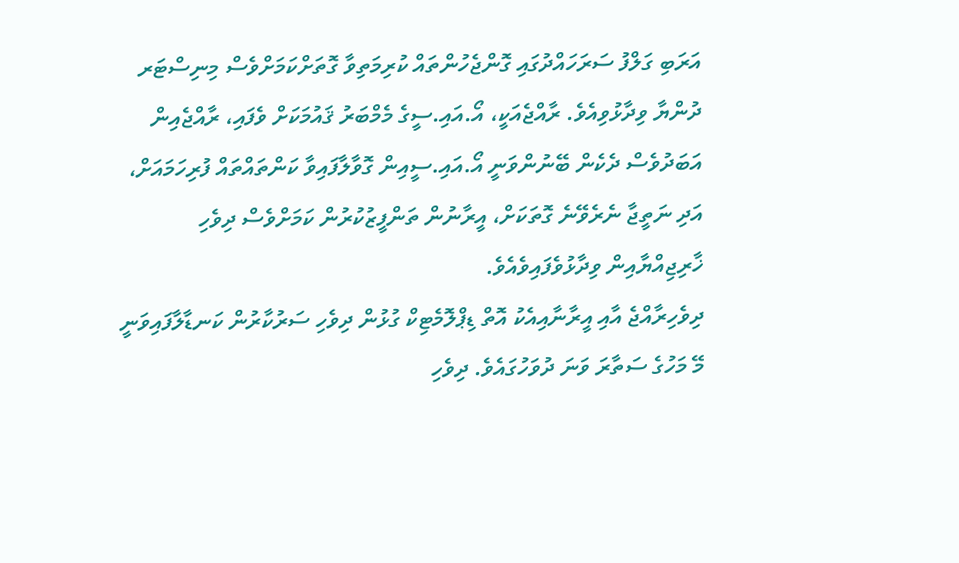އަރަބި ގަލްފު ސަރަހައްދުގައި ގޮންޖެހުންތައް ކުރިމަތިވާ ގޮތަށްކަމަށްވެސް މިނިސްޓަރ ދުންޔާ ވިދާޅުވިއެވެ. ރާއްޖެއަކީ، އޯ.އައި.ސީގެ މެމްބަރު ޤައުމަކަށް ވެފައި، ރާއްޖެއިން އަބަދުވެސް ދެކެން ބޭނުންވަނީ އޯ.އައި.ސީއިން ގޮވާލާފައިވާ ކަންތައްތައް ފުރިހަމައަށް، އަދި ނަތީޖާ ނެރެވޭނެ ގޮތަކަށް، އީރާނުން ތަންފީޒުކުރުން ކަމަށްވެސް ދިވެހި ޚާރިޖިއްޔާއިން ވިދާޅުވެފައިވެއެވެ.
ދިވެހިރާއްޖެ އާއި އީރާނާއިއެކު އޮތް ޑިޕްލޮމެޓިކް ގުޅުން ދިވެހި ސަރުކާރުން ކަނޑާލާފައިވަނީ މޭ މަހުގެ ސަތާރަ ވަނަ ދުވަހުގައެވެ. ދިވެހި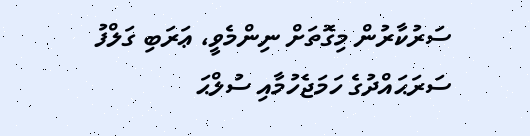ސަރުކާރުން މިގޮތަށް ނިންމެވީ، ޢަރަބި ގަލްފު ސަރަޙައްދުގެ ހަމަޖެހުމާއި ސުލްޙަ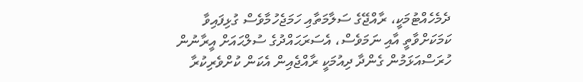ދެމެހެއްޓުމަކީ، ރާއްޖޭގެ ސަލާމަތާއި ހަމަޖެހުމާވެސް ގުޅިފައިވާ ކަމަކަށްވާތީ އާއި ނަމަވެސް، އެސަރަޙައްދުގެ ސުލްޙައަށް އީރާނުން ހުރަސްއަޅަމުން ގެންދާ ދިއުމަކީ ރާއްޖެއިން އެކަން ކުށްވެރިކުރާ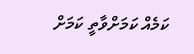ކަމެއް ކަމަށްވާތީ ކަމަށް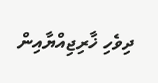ދިވެހި ޚާރިޖިއްޔާއިން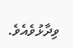ވިދާޅުވެއެވެ.